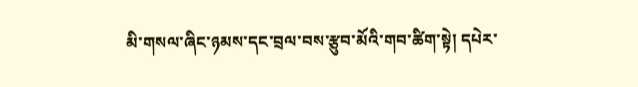མི་གསལ་ཞིང་ཉམས་དང་བྲལ་བས་རྩུབ་མོའི་གབ་ཚིག་སྟེ། དཔེར་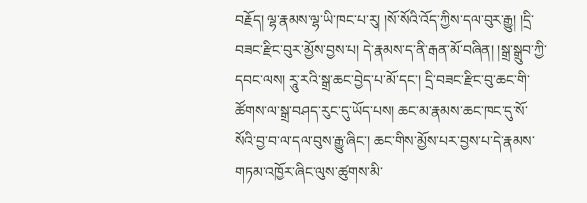བརྗོད། ལྷ་རྣམས་ལྷ་ཡི་ཁང་པ་རུ། །སོ་སོའི་འོད་ཀྱིས་དལ་བུར་རྒྱུ། །དྲི་བཟང་རྫིང་བུར་མྱོས་བྱས་པ། དེ་རྣམས་ད་ནི་རྒན་མོ་བཞིན། །སྒྲ་སྒྲུབ་ཀྱི་དབང་ལས། རཱུ་རའི་སྒྲ་ཆང་བྱེད་པ་མོ་དང་། དྲི་བཟང་རྫིང་བུ་ཆང་གི་ཚོགས་ལ་སྒྲ་བཤད་རུང་དུ་ཡོད་པས། ཆང་མ་རྣམས་ཆང་ཁང་དུ་སོ་སོའི་བྱ་བ་ལ་དལ་བུས་རྒྱུ་ཞིང་། ཆང་གིས་མྱོས་པར་བྱས་པ་དེ་རྣམས་གཏམ་འཁྱོར་ཞིང་ལུས་ཚུགས་མི་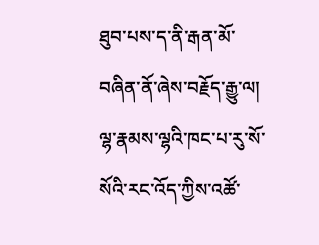ཐུབ་པས་ད་ནི་རྒན་མོ་བཞིན་ནོ་ཞེས་བརྗོད་རྒྱུ་ལ། ལྷ་རྣམས་ལྷའི་ཁང་པ་རུ་སོ་སོའི་རང་འོད་ཀྱིས་འཚོ་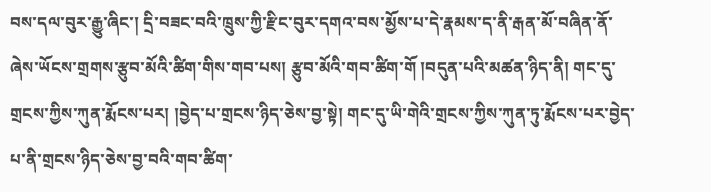བས་དལ་བུར་རྒྱུ་ཞིང་། དྲི་བཟང་བའི་ཁྲུས་ཀྱི་རྫིང་བུར་དགའ་བས་མྱོས་པ་དེ་རྣམས་ད་ནི་རྒན་མོ་བཞིན་ནོ་ཞེས་ཡོངས་གྲགས་རྩུབ་མོའི་ཚིག་གིས་གབ་པས། རྩུབ་མོའི་གབ་ཚིག་གོ །བདུན་པའི་མཚན་ཉིད་ནི། གང་དུ་གྲངས་ཀྱིས་ཀུན་རྨོངས་པར། །བྱེད་པ་གྲངས་ཉིད་ཅེས་བྱ་སྟེ། གང་དུ་ཡི་གེའི་གྲངས་ཀྱིས་ཀུན་ཏུ་རྨོངས་པར་བྱེད་པ་ནི་གྲངས་ཉིད་ཅེས་བྱ་བའི་གབ་ཚིག་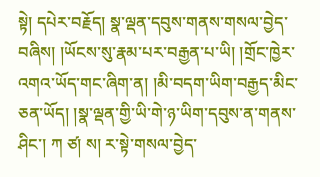སྟེ། དཔེར་བརྗོད། སྣ་ལྡན་དབུས་གནས་གསལ་བྱེད་བཞིས། །ཡོངས་སུ་རྣམ་པར་བརྒྱན་པ་ཡི། །གྲོང་ཁྱེར་འགའ་ཡོད་གང་ཞིག་ན། །མི་བདག་ཡིག་བརྒྱད་མིང་ཅན་ཡོད། །སྣ་ལྡན་གྱི་ཡི་གེ་ཉ་ཡིག་དབུས་ན་གནས་ཤིང་། ཀ ཙ། ས། ར་སྟེ་གསལ་བྱེད་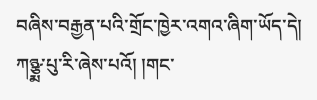བཞིས་བརྒྱན་པའི་གྲོང་ཁྱེར་འགའ་ཞིག་ཡོད་དེ། ཀཉྩྨ་པུ་རི་ཞེས་པའོ། །གང་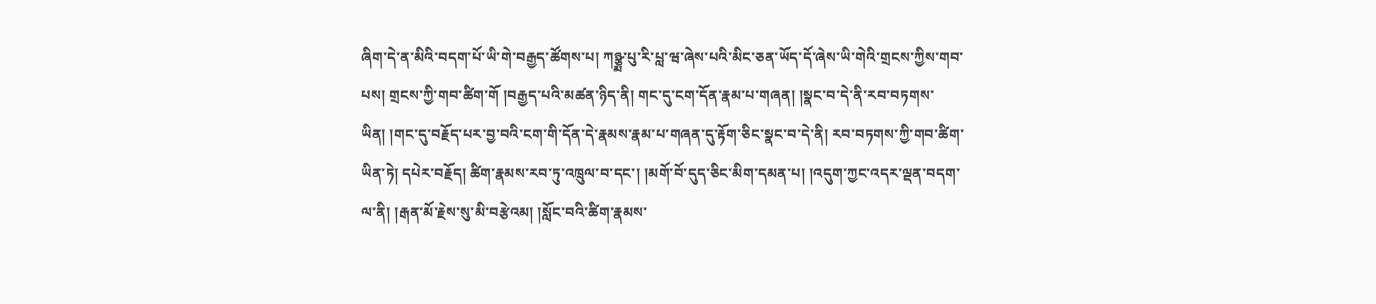ཞིག་དེ་ན་མིའི་བདག་པོ་ཡི་གེ་བརྒྱད་ཚོགས་པ། ཀཉྩྨ་པུ་རི་པླ་ཝ་ཞེས་པའི་མིང་ཅན་ཡོད་དོ་ཞེས་ཡི་གེའི་གྲངས་ཀྱིས་གབ་པས། གྲངས་ཀྱི་གབ་ཚིག་གོ །བརྒྱད་པའི་མཚན་ཉིད་ནི། གང་དུ་ངག་དོན་རྣམ་པ་གཞན། །སྣང་བ་དེ་ནི་རབ་བཏགས་ཡིན། །གང་དུ་བརྗོད་པར་བྱ་བའི་ངག་གི་དོན་དེ་རྣམས་རྣམ་པ་གཞན་དུ་རྟོག་ཅིང་སྣང་བ་དེ་ནི། རབ་བཏགས་ཀྱི་གབ་ཚིག་ཡིན་ཏེ། དཔེར་བརྗོད། ཚིག་རྣམས་རབ་ཏུ་འཁྲུལ་བ་དང་། །མགོ་བོ་དུད་ཅིང་མིག་དམན་པ། །འདུག་ཀྱང་འདར་ལྡན་བདག་ལ་ནི། །རྒན་མོ་རྗེས་སུ་མི་བརྩེའམ། །སློང་བའི་ཚིག་རྣམས་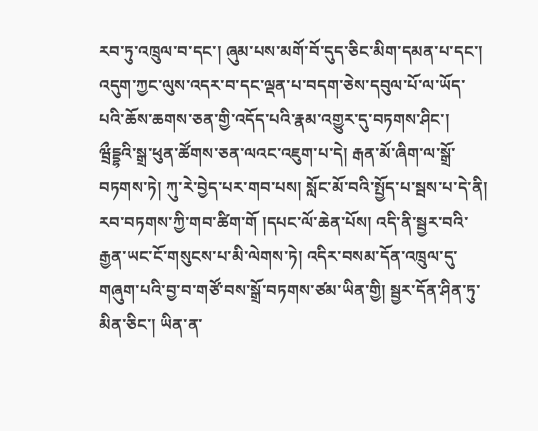རབ་ཏུ་འཁྲུལ་བ་དང་། ཞུམ་པས་མགོ་བོ་དུད་ཅིང་མིག་དམན་པ་དང་། འདུག་ཀྱང་ལུས་འདར་བ་དང་ལྡན་པ་བདག་ཅེས་དབུལ་པོ་ལ་ཡོད་པའི་ཆོས་ཆགས་ཅན་གྱི་འདོད་པའི་རྣམ་འགྱུར་དུ་བཏགས་ཤིང་། ཝྲྀདྡྷའི་སྒྲ་ཕུན་ཚོགས་ཅན་ལའང་འཇུག་པ་དེ། རྒན་མོ་ཞིག་ལ་སྒྲོ་བཏགས་ཏེ། ཀུ་རེ་བྱེད་པར་གབ་པས། སློང་མོ་བའི་སྤྱོད་པ་སྦས་པ་དེ་ནི། རབ་བཏགས་ཀྱི་གབ་ཚིག་གོ །དཔང་ལོ་ཆེན་པོས། འདི་ནི་སྦྱར་བའི་རྒྱན་ཡང་ངོ་གསུངས་པ་མི་ལེགས་ཏེ། འདིར་བསམ་དོན་འཁྲུལ་དུ་གཞུག་པའི་བྱ་བ་གཙོ་བས་སྒྲོ་བཏགས་ཙམ་ཡིན་གྱི། སྦྱར་དོན་ཤིན་ཏུ་མིན་ཅིང་། ཡིན་ན་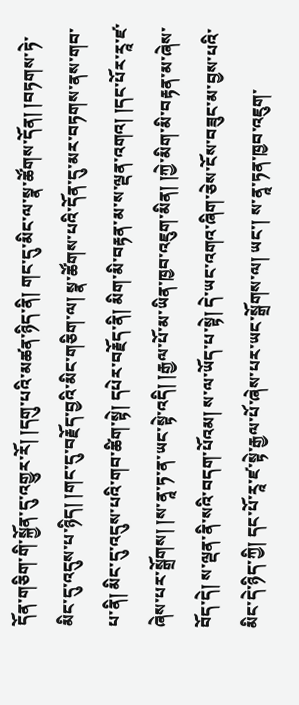དོན་གཅིག་གི་སྐྱོན་དུ་འགྱུར་རོ། །དགུ་པའི་མཚན་ཉིད་ནི། གང་དུ་མིང་ལ་སྣ་ཚོགས་དོན། །བཏགས་ཏེ་མིང་དུ་འདུས་པ་ཉིད། །གང་དུ་བརྗོད་བྱའི་མིང་གཅིག་ལ། སྣ་ཚོགས་པའི་དོན་དུ་མར་བཏགས་ནས་གབ་པ་ནི། མིང་དུ་འདུས་པའི་གབ་ཚིག་སྟེ། དཔེར་བརྗོད་ནི། མིག་མི་བརྟན་མ་ས་ལྡན་འགའ། །དང་པོར་རཱ་ཛ་ཞེས་པར་སྒྲོགས། །ས་ནཱ་ཏ་ན་ཡང་སྟེ་འདི། །རྒྱལ་པོ་མ་ཡིན་ཁྱབ་འཇུག་མིན། །ཀྱེ་མིག་མི་བརྟན་མ་ཞེས་བོད་དེ། ས་ལྡན་ནི་སའི་བདག་པོའམ། ས་ལ་ཡོད་པ་སྟེ། དེ་ཡང་འགའ་ཞིག་ཅེས་ངོས་བཟུང་མ་བྱས་པའི་མིང་དེ་ཉིད་ཀྱི། དང་པོ་རཱ་ཛ་སྟེ་རྒྱལ་པོ་ཞེས་པར་ཡང་སྒྲོགས་ལ། ཡང་། ས་ནཱ་ཏན་ཁྱབ་འཇུག་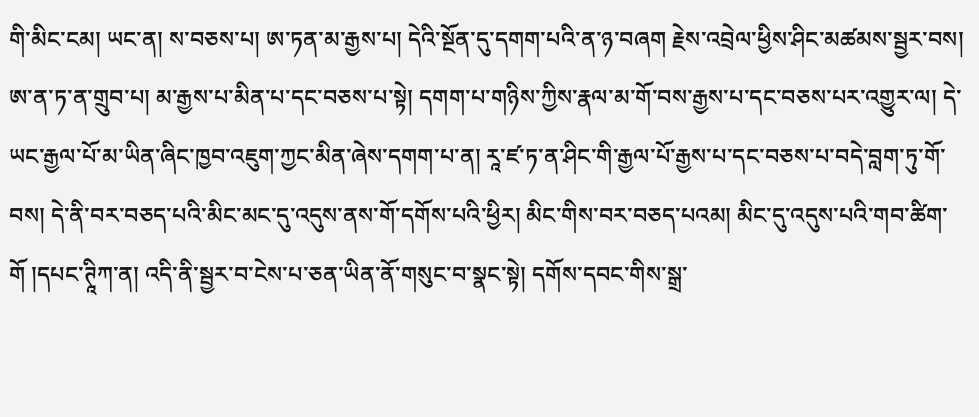གི་མིང་ངམ། ཡང་ན། ས་བཅས་པ། ཨ་ཏན་མ་རྒྱས་པ། དེའི་སྔོན་དུ་དགག་པའི་ན་ཉ་བཞག རྗེས་འབྲེལ་ཕྱིས་ཤིང་མཚམས་སྦྱར་བས། ཨ་ན་ཏ་ན་གྲུབ་པ། མ་རྒྱས་པ་མིན་པ་དང་བཅས་པ་སྟེ། དགག་པ་གཉིས་ཀྱིས་རྣལ་མ་གོ་བས་རྒྱས་པ་དང་བཅས་པར་འགྱུར་ལ། དེ་ཡང་རྒྱལ་པོ་མ་ཡིན་ཞིང་ཁྱབ་འཇུག་ཀྱང་མིན་ཞེས་དགག་པ་ན། རཱ་ཛ་ཏ་ན་ཤིང་གི་རྒྱལ་པོ་རྒྱས་པ་དང་བཅས་པ་བདེ་བླག་ཏུ་གོ་བས། དེ་ནི་བར་བཅད་པའི་མིང་མང་དུ་འདུས་ནས་གོ་དགོས་པའི་ཕྱིར། མིང་གིས་བར་བཅད་པའམ། མིང་དུ་འདུས་པའི་གབ་ཚིག་གོ །དཔང་ཊཱིཀ་ན། འདི་ནི་སྦྱར་བ་ངེས་པ་ཅན་ཡིན་ནོ་གསུང་བ་སྣང་སྟེ། དགོས་དབང་གིས་སྒྲ་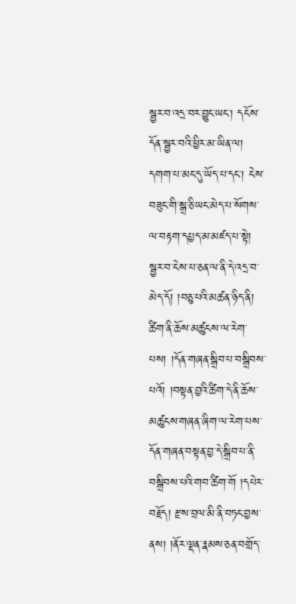སྦྱར་བ་འདྲ་བར་བྱུང་ཡང་། དངོས་དོན་སྦྱར་བའི་ཕྱིར་མ་ཡིན་ལ། དགག་པ་མང་དུ་ཡོད་པ་དང་། ངེས་བཟུང་གི་སྒྲ་ཅི་ཡང་མེད་པ་སོགས་ལ་བརྟག་དཔྱད་མ་མཛད་པ་སྟེ། སྦྱར་བ་ངེས་པ་ཅན་ལ་ནི་དེ་འདྲ་བ་མེད་དོ། །བཅུ་པའི་མཚན་ཉིད་ནི། ཚིག་ནི་ཆོས་མཚུངས་ལ་རེག་པས། །དོན་གཞན་སྒྲིབ་པ་བསྒྲིབས་པའོ། །བསྟན་བྱའི་ཚིག་དེ་ནི་ཆོས་མཚུངས་གཞན་ཞིག་ལ་རེག་པས་དོན་གཞན་བསྟན་བྱ་དེ་སྒྲིབ་པ་ནི་བསྒྲིབས་པའི་གབ་ཚིག་གོ །དཔེར་བརྗོད། རྫས་བྲལ་མི་ནི་བཏང་བྱས་ནས། །ནོར་ལྡན་རྣམས་ཅན་བགྲོད་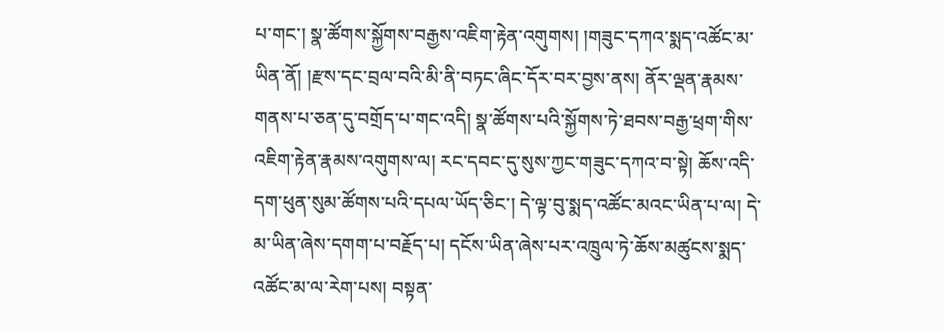པ་གང་། སྣ་ཚོགས་སྐྱོགས་བརྒྱས་འཇིག་རྟེན་འགུགས། །གཟུང་དཀའ་སྨད་འཚོང་མ་ཡིན་ནོ། །རྫས་དང་བྲལ་བའི་མི་ནི་བཏང་ཞིང་དོར་བར་བྱས་ནས། ནོར་ལྡན་རྣམས་གནས་པ་ཅན་དུ་བགྲོད་པ་གང་འདི། སྣ་ཚོགས་པའི་སྐྱོགས་ཏེ་ཐབས་བརྒྱ་ཕྲག་གིས་འཇིག་རྟེན་རྣམས་འགུགས་ལ། རང་དབང་དུ་སུས་ཀྱང་གཟུང་དཀའ་བ་སྟེ། ཆོས་འདི་དག་ཕུན་སུམ་ཚོགས་པའི་དཔལ་ཡོད་ཅིང་། དེ་ལྟ་བུ་སྨད་འཚོང་མའང་ཡིན་པ་ལ། དེ་མ་ཡིན་ཞེས་དགག་པ་བརྗོད་པ། དངོས་ཡིན་ཞེས་པར་འཁྲུལ་ཏེ་ཆོས་མཚུངས་སྨད་འཚོང་མ་ལ་རེག་པས། བསྟན་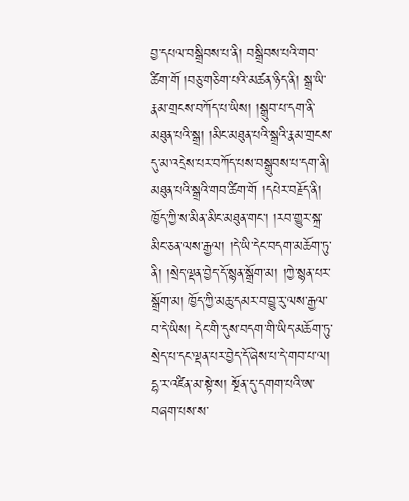བྱ་དཔལ་བསྒྲིབས་པ་ནི། བསྒྲིབས་པའི་གབ་ཚིག་གོ །བཅུ་གཅིག་པའི་མཚན་ཉིད་ནི། སྒྲ་ཡི་རྣམ་གྲངས་བཀོད་པ་ཡིས། །སྒྲུབ་པ་དག་ནི་མཐུན་པའི་སྒྲ། །མིང་མཐུན་པའི་སྒྲའི་རྣམ་གྲངས་དུ་མ་འདྲེས་པར་བཀོད་པས་བསྒྲུབས་པ་དག་ནི། མཐུན་པའི་སྒྲའི་གབ་ཚིག་གོ །དཔེར་བརྗོད་ནི། ཁྱོད་ཀྱི་ས་མིན་མིང་མཐུན་གང་། །རབ་གྱུར་སྐྲ་མིང་ཅན་ལས་རྒྱལ། །དེ་ཡི་དེང་བདག་མཆོག་ཏུ་ནི། །སྲེད་ལྡན་བྱེད་དོ་སྙན་སྒྲོག་མ། །ཀྱེ་སྙན་པར་སྒྲོག་མ། ཁྱོད་ཀྱི་མཆུ་དམར་བ་བྱུ་རུ་ལས་རྒྱལ་བ་དེ་ཡིས། དེང་གི་དུས་བདག་གི་ཡིད་མཆོག་ཏུ་སྲེད་པ་དང་ལྡན་པར་བྱེད་དོ་ཞེས་པ་དེ་གབ་པ་ལ། དྷ་ར་འཛིན་མ་སྟེ་ས། སྔོན་དུ་དགག་པའི་ཨ་བཞག་པས་ས་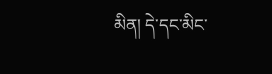མིན། དེ་དང་མིང་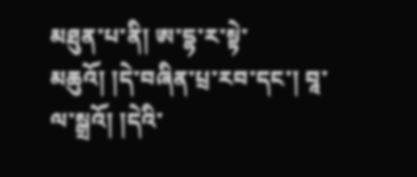མཐུན་པ་ནི། ཨ་དྷ་ར་སྟེ་མཆུའོ། །དེ་བཞིན་པྲ་རབ་དང་། བཱ་ལ་སྒྲའོ། །དེའི་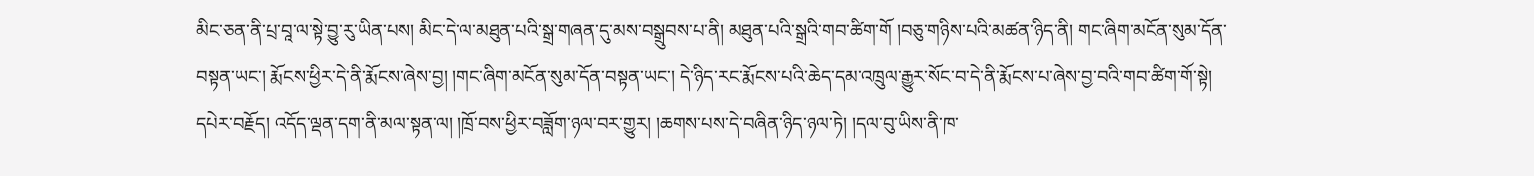མིང་ཅན་ནི་པྲ་བཱ་ལ་སྟེ་བྱུ་རུ་ཡིན་པས། མིང་དེ་ལ་མཐུན་པའི་སྒྲ་གཞན་དུ་མས་བསྒྲུབས་པ་ནི། མཐུན་པའི་སྒྲའི་གབ་ཚིག་གོ །བཅུ་གཉིས་པའི་མཚན་ཉིད་ནི། གང་ཞིག་མངོན་སུམ་དོན་བསྟན་ཡང་། རྨོངས་ཕྱིར་དེ་ནི་རྨོངས་ཞེས་བྱ། །གང་ཞིག་མངོན་སུམ་དོན་བསྟན་ཡང་། དེ་ཉིད་རང་རྨོངས་པའི་ཆེད་དམ་འཁྲུལ་རྒྱུར་སོང་བ་དེ་ནི་རྨོངས་པ་ཞེས་བྱ་བའི་གབ་ཚིག་གོ་སྟེ། དཔེར་བརྗོད། འདོད་ལྡན་དག་ནི་མལ་སྟན་ལ། །ཁྲོ་བས་ཕྱིར་བཟློག་ཉལ་བར་གྱུར། །ཆགས་པས་དེ་བཞིན་ཉིད་ཉལ་ཏེ། །དལ་བུ་ཡིས་ནི་ཁ་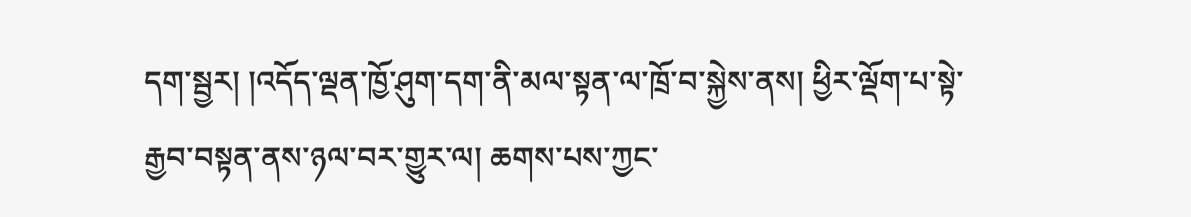དག་སྦྱར། །འདོད་ལྡན་ཁྱོ་ཤུག་དག་ནི་མལ་སྟན་ལ་ཁྲོ་བ་སྐྱེས་ནས། ཕྱིར་ལྡོག་པ་སྟེ་རྒྱབ་བསྟན་ནས་ཉལ་བར་གྱུར་ལ། ཆགས་པས་ཀྱང་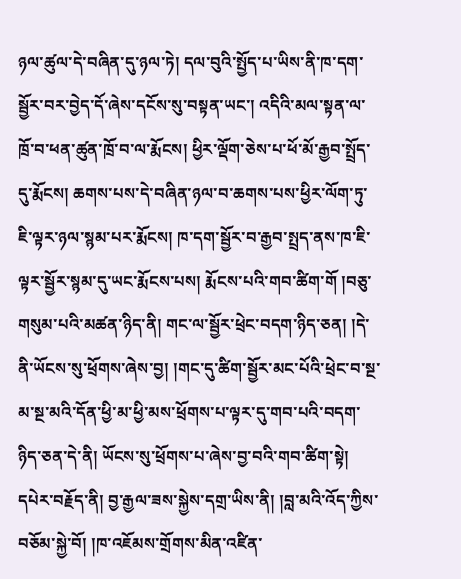ཉལ་ཚུལ་དེ་བཞིན་དུ་ཉལ་ཏེ། དལ་བུའི་སྤྱོད་པ་ཡིས་ནི་ཁ་དག་སྦྱོར་བར་བྱེད་དོ་ཞེས་དངོས་སུ་བསྟན་ཡང་། འདིའི་མལ་སྟན་ལ་ཁྲོ་བ་ཕན་ཚུན་ཁྲོ་བ་ལ་རྨོངས། ཕྱིར་ལྡོག་ཅེས་པ་ཕོ་མོ་རྒྱབ་སྤྲོད་དུ་རྨོངས། ཆགས་པས་དེ་བཞིན་ཉལ་བ་ཆགས་པས་ཕྱིར་ལོག་ཏུ་ཇི་ལྟར་ཉལ་སྙམ་པར་རྨོངས། ཁ་དག་སྦྱོར་བ་རྒྱབ་སྤྲད་ནས་ཁ་ཇི་ལྟར་སྦྱོར་སྙམ་དུ་ཡང་རྨོངས་པས། རྨོངས་པའི་གབ་ཚིག་གོ །བཅུ་གསུམ་པའི་མཚན་ཉིད་ནི། གང་ལ་སྦྱོར་ཕྲེང་བདག་ཉིད་ཅན། །དེ་ནི་ཡོངས་སུ་ཕྲོགས་ཞེས་བྱ། །གང་དུ་ཚིག་སྦྱོར་མང་པོའི་ཕྲེང་བ་སྔ་མ་སྔ་མའི་དོན་ཕྱི་མ་ཕྱི་མས་ཕྲོགས་པ་ལྟར་དུ་གབ་པའི་བདག་ཉིད་ཅན་དེ་ནི། ཡོངས་སུ་ཕྲོགས་པ་ཞེས་བྱ་བའི་གབ་ཚིག་སྟེ། དཔེར་བརྗོད་ནི། བྱ་རྒྱལ་ཟས་སྐྱེས་དགྲ་ཡིས་ནི། །བླ་མའི་འོད་ཀྱིས་བཅོམ་སྐྱེ་བོ། །ཁ་འཇོམས་གྲོགས་མིན་འཛིན་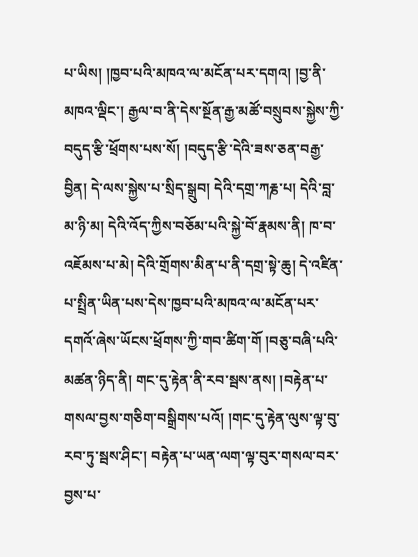པ་ཡིས། །ཁྱབ་པའི་མཁའ་ལ་མངོན་པར་དགའ། །བྱ་ནི་མཁའ་ལྡིང་། རྒྱལ་བ་ནི་དེས་སྔོན་རྒྱ་མཚོ་བསྲུབས་སྐྱེས་ཀྱི་བདུད་རྩི་ཕྲོགས་པས་སོ། །བདུད་རྩི་དེའི་ཟས་ཅན་བརྒྱ་བྱིན། དེ་ལས་སྐྱེས་པ་སྲིད་སྒྲུབ། དེའི་དགྲ་ཀརྞ་པ། དེའི་བླ་མ་ཉི་མ། དེའི་འོད་ཀྱིས་བཅོམ་པའི་སྐྱེ་བོ་རྣམས་ནི། ཁ་བ་འཇོམས་པ་མེ། དེའི་གྲོགས་མིན་པ་ནི་དགྲ་སྟེ་ཆུ། དེ་འཛིན་པ་སྤྲིན་ཡིན་པས་དེས་ཁྱབ་པའི་མཁའ་ལ་མངོན་པར་དགའོ་ཞེས་ཡོངས་ཕྲོགས་ཀྱི་གབ་ཚིག་གོ །བཅུ་བཞི་པའི་མཚན་ཉིད་ནི། གང་དུ་རྟེན་ནི་རབ་སྦས་ནས། །བརྟེན་པ་གསལ་བྱས་གཅིག་བསྒྲིགས་པའོ། །གང་དུ་རྟེན་ལུས་ལྟ་བུ་རབ་ཏུ་སྦས་ཤིང་། བརྟེན་པ་ཡན་ལག་ལྟ་བུར་གསལ་བར་བྱས་པ་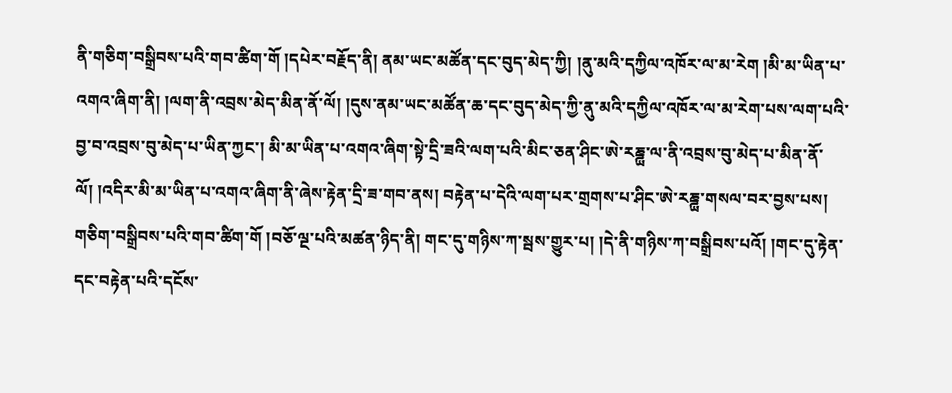ནི་གཅིག་བསྒྲིབས་པའི་གབ་ཚིག་གོ །དཔེར་བརྗོད་ནི། ནམ་ཡང་མཚོན་དང་བུད་མེད་ཀྱི། །ནུ་མའི་དཀྱིལ་འཁོར་ལ་མ་རེག །མི་མ་ཡིན་པ་འགའ་ཞིག་ནི། །ལག་ནི་འབྲས་མེད་མིན་ནོ་ལོ། །དུས་ནམ་ཡང་མཚོན་ཆ་དང་བུད་མེད་ཀྱི་ནུ་མའི་དཀྱིལ་འཁོར་ལ་མ་རེག་པས་ལག་པའི་བྱ་བ་འབྲས་བུ་མེད་པ་ཡིན་ཀྱང་། མི་མ་ཡིན་པ་འགའ་ཞིག་སྟེ་དྲི་ཟའི་ལག་པའི་མིང་ཅན་ཤིང་ཨེ་རཎྜྻ་ལ་ནི་འབྲས་བུ་མེད་པ་མིན་ནོ་ལོ། །འདིར་མི་མ་ཡིན་པ་འགའ་ཞིག་ནི་ཞེས་རྟེན་དྲི་ཟ་གབ་ནས། བརྟེན་པ་དེའི་ལག་པར་གྲགས་པ་ཤིང་ཨེ་རཎྜྻ་གསལ་བར་བྱས་པས། གཅིག་བསྒྲིབས་པའི་གབ་ཚིག་གོ །བཅོ་ལྔ་པའི་མཚན་ཉིད་ནི། གང་དུ་གཉིས་ཀ་སྦས་གྱུར་པ། །དེ་ནི་གཉིས་ཀ་བསྒྲིབས་པའོ། །གང་དུ་རྟེན་དང་བརྟེན་པའི་དངོས་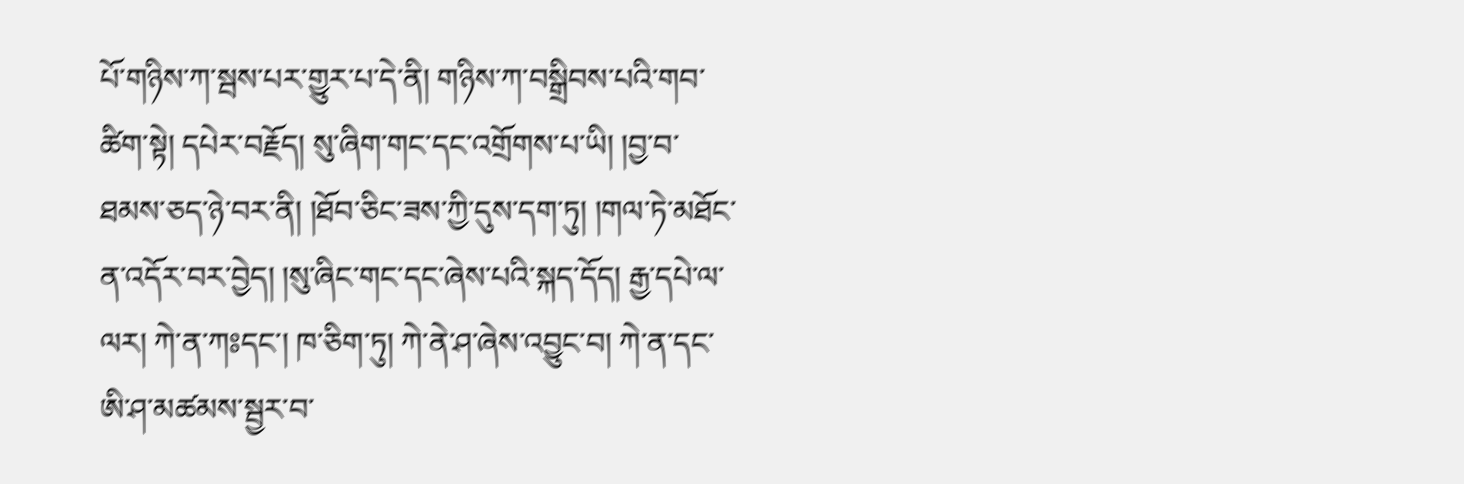པོ་གཉིས་ཀ་སྦས་པར་གྱུར་པ་དེ་ནི། གཉིས་ཀ་བསྒྲིབས་པའི་གབ་ཚིག་སྟེ། དཔེར་བརྗོད། སུ་ཞིག་གང་དང་འགྲོགས་པ་ཡི། །བྱ་བ་ཐམས་ཅད་ཉེ་བར་ནི། །ཐོབ་ཅིང་ཟས་ཀྱི་དུས་དག་ཏུ། །གལ་ཏེ་མཐོང་ན་འདོར་བར་བྱེད། །སུ་ཞིང་གང་དང་ཞེས་པའི་སྐད་དོད། རྒྱ་དཔེ་ལ་ལར། ཀེ་ན་ཀཿདང་། ཁ་ཅིག་ཏུ། ཀེ་ནེ་ཤ་ཞེས་འབྱུང་བ། ཀེ་ན་དང་ཨི་ཤ་མཚམས་སྦྱར་བ་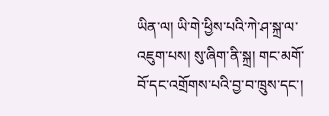ཡིན་ལ། ཡི་གེ་ཕྱིས་པའི་ཀེ་ཤ་སྐྲ་ལ་འཇུག་པས། སུ་ཞིག་ནི་སྐྲ། གང་མགོ་བོ་དང་འགྲོགས་པའི་བྱ་བ་ཁྲུས་དང་།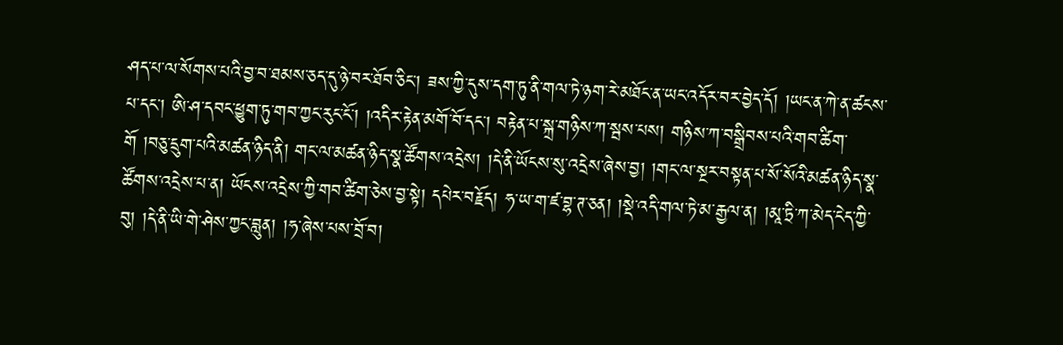ཤད་པ་ལ་སོགས་པའི་བྱ་བ་ཐམས་ཅད་དུ་ཉེ་བར་ཐོབ་ཅིང་། ཟས་ཀྱི་དུས་དག་ཏུ་ནི་གལ་ཏེ་ཉག་རེ་མཐོང་ན་ཡང་འདོར་བར་བྱེད་དོ། །ཡང་ན་ཀེ་ན་ཚངས་པ་དང་། ཨི་ཤ་དབང་ཕྱུག་ཏུ་གབ་ཀྱང་རུང་ངོ་། །འདིར་རྟེན་མགོ་བོ་དང་། བརྟེན་པ་སྐྲ་གཉིས་ཀ་སྦས་པས། གཉིས་ཀ་བསྒྲིབས་པའི་གབ་ཚིག་གོ །བཅུ་དྲུག་པའི་མཚན་ཉིད་ནི། གང་ལ་མཚན་ཉིད་སྣ་ཚོགས་འདྲེས། །དེ་ནི་ཡོངས་སུ་འདྲེས་ཞེས་བྱ། །གང་ལ་སྔར་བསྟན་པ་སོ་སོའི་མཚན་ཉིད་སྣ་ཚོགས་འདྲེས་པ་ན། ཡོངས་འདྲེས་ཀྱི་གབ་ཚིག་ཅེས་བྱ་སྟེ། དཔེར་བརྗོད། ཧ་ཡ་ག་ཛ་བྷ་ཊ་ཅན། །སྡེ་འདི་གལ་ཏེ་མ་རྒྱལ་ན། །མཱ་ཏྲི་ཀ་མེད་ངེད་ཀྱི་བུ། །དེ་ནི་ཡི་གེ་ཤེས་ཀྱང་བླུན། །ཧ་ཞེས་པས་བྲོ་བ།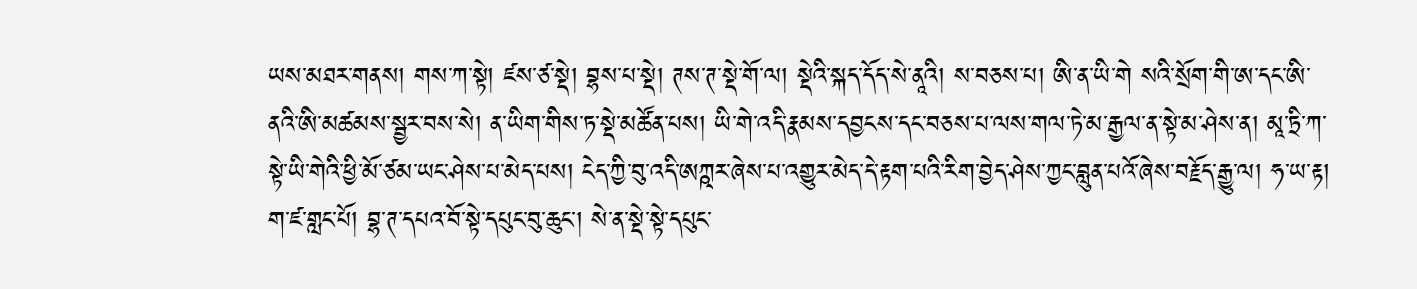ཡས་མཐར་གནས། གས་ཀ་སྟེ། ཛས་ཙ་སྡེ། བྷས་པ་སྡེ། ཊས་ཊ་སྡེ་གོ་ལ། སྡེའི་སྐད་དོད་སེ་ནཱའི། ས་བཅས་པ། ཨི་ན་ཡི་གེ སའི་སྲོག་གི་ཨ་དང་ཨི་ནའི་ཨི་མཚམས་སྦྱར་བས་སེ། ན་ཡིག་གིས་ཏ་སྡེ་མཚོན་པས། ཡི་གེ་འདི་རྣམས་དབྱངས་དང་བཅས་པ་ལས་གལ་ཏེ་མ་རྒྱལ་ན་སྟེ་མ་ཤེས་ན། མཱ་ཏྲི་ཀ་སྟེ་ཡི་གེའི་ཕྱི་མོ་ཙམ་ཡང་ཤེས་པ་མེད་པས། ངེད་ཀྱི་བུ་འདི་ཨཀྵར་ཞེས་པ་འགྱུར་མེད་དེ་རྟག་པའི་རིག་བྱེད་ཤེས་ཀྱང་བླུན་པའོ་ཞེས་བརྗོད་རྒྱུ་ལ། ཧ་ཡ་རྟ། ག་ཛ་གླང་པོ། བྷ་ཊ་དཔའ་བོ་སྟེ་དཔུང་བུ་ཆུང་། སེ་ན་སྡེ་སྟེ་དཔུང་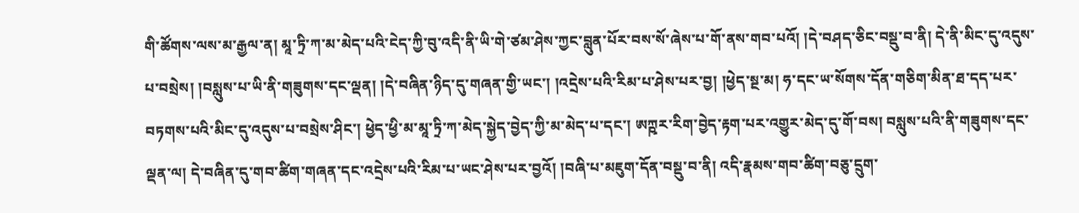གི་ཚོགས་ལས་མ་རྒྱལ་ན། མཱ་ཏྲི་ཀ་མ་མེད་པའི་ངེད་ཀྱི་བུ་འདི་ནི་ཡི་གེ་ཙམ་ཤེས་ཀྱང་བླུན་པོར་བས་སོ་ཞེས་པ་གོ་ནས་གབ་པའོ། །དེ་བཤད་ཅིང་བསྡུ་བ་ནི། དེ་ནི་མིང་དུ་འདུས་པ་བསྲེས། །བསླུས་པ་ཡི་ནི་གཟུགས་དང་ལྡན། །དེ་བཞིན་ཉིད་དུ་གཞན་གྱི་ཡང་། །འདྲེས་པའི་རིམ་པ་ཤེས་པར་བྱ། །ཕྱེད་སྔ་མ། ཧ་དང་ཡ་སོགས་དོན་གཅིག་མིན་ཐ་དད་པར་བཏགས་པའི་མིང་དུ་འདུས་པ་བསྲེས་ཤིང་། ཕྱེད་ཕྱི་མ་མཱ་ཏྲི་ཀ་མེད་སྐྱེད་བྱེད་ཀྱི་མ་མེད་པ་དང་། ཨཀྵར་རིག་བྱེད་རྟག་པར་འགྱུར་མེད་དུ་གོ་བས། བསླུས་པའི་ནི་གཟུགས་དང་ལྡན་ལ། དེ་བཞིན་དུ་གབ་ཚིག་གཞན་དང་འདྲེས་པའི་རིམ་པ་ཡང་ཤེས་པར་བྱའོ། །བཞི་པ་མཇུག་དོན་བསྡུ་བ་ནི། འདི་རྣམས་གབ་ཚིག་བཅུ་དྲུག་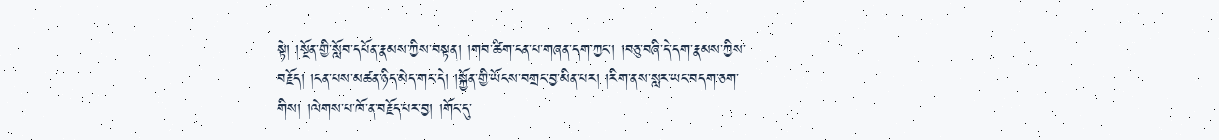སྟེ། །སྔོན་གྱི་སློབ་དཔོན་རྣམས་ཀྱིས་བསྟན། །གབ་ཚིག་ངན་པ་གཞན་དག་ཀྱང་། །བཅུ་བཞི་དེ་དག་རྣམས་ཀྱིས་བརྗོད། །ངན་པས་མཚན་ཉིད་མེད་གང་དེ། །སྐྱོན་གྱི་ཡོངས་བགྲང་བྱ་མིན་པར། །རིག་ནས་སླར་ཡང་བདག་ཅག་གིས། །ལེགས་པ་ཁོ་ན་བརྗོད་པར་བྱ། །གོང་དུ་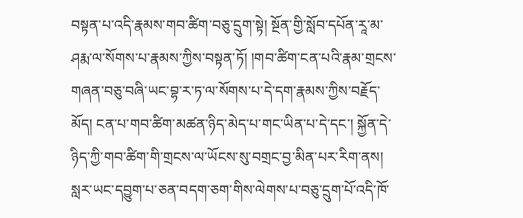བསྟན་པ་འདི་རྣམས་གབ་ཚིག་བཅུ་དྲུག་སྟེ། སྔོན་གྱི་སློབ་དཔོན་རཱ་མ་ཤརྨ་ལ་སོགས་པ་རྣམས་ཀྱིས་བསྟན་ཏོ། །གབ་ཚིག་ངན་པའི་རྣམ་གྲངས་གཞན་བཅུ་བཞི་ཡང་བྷ་ར་ཏ་ལ་སོགས་པ་དེ་དག་རྣམས་ཀྱིས་བརྗོད་མོད། ངན་པ་གབ་ཚིག་མཚན་ཉིད་མེད་པ་གང་ཡིན་པ་དེ་དང་། སྐྱོན་དེ་ཉིད་ཀྱི་གབ་ཚིག་གི་གྲངས་ལ་ཡོངས་སུ་བགྲང་བྱ་མིན་པར་རིག་ནས། སླར་ཡང་དབྱུག་པ་ཅན་བདག་ཅག་གིས་ལེགས་པ་བཅུ་དྲུག་པོ་འདི་ཁོ་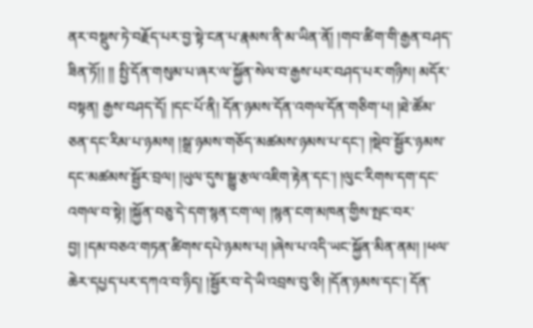ནར་བསྡུས་ཏེ་བརྗོད་པར་བྱ་སྟེ་ངན་པ་རྣམས་ནི་མ་ཡིན་ནོ། །གབ་ཚིག་གི་རྒྱན་བཤད་ཟིན་ཏོ།། །། སྤྱི་དོན་གསུམ་པ་ཞར་ལ་སྐྱོན་སེལ་བ་རྒྱས་པར་བཤད་པར་གཉིས། མདོར་བསྟན། རྒྱས་བཤད་དོ། །དང་པོ་ནི། དོན་ཉམས་དོན་འགལ་དོན་གཅིག་པ། །ཐེ་ཚོམ་ཅན་དང་རིམ་པ་ཉམས། །སྒྲ་ཉམས་གཅོད་མཚམས་ཉམས་པ་དང་། །སྡེབ་སྦྱོར་ཉམས་དང་མཚམས་སྦྱོར་བྲལ། །ཡུལ་དུས་སྒྱུ་རྩལ་འཇིག་རྟེན་དང་། །ལུང་རིགས་དག་དང་འགལ་བ་སྟེ། །སྐྱོན་བཅུ་དེ་དག་སྙན་ངག་ལ། །སྙན་ངག་མཁན་གྱིས་སྤང་བར་བྱ། །དམ་བཅའ་གཏན་ཚིགས་དཔེ་ཉམས་པ། །ཞེས་པ་འདི་ཡང་སྐྱོན་མིན་ནམ། །ཕལ་ཆེར་དཔྱད་པར་དཀའ་བ་ཉིད། །སྦྱོར་བ་དེ་ཡི་འབྲས་བུ་ཅི། །དོན་ཉམས་དང་། དོན་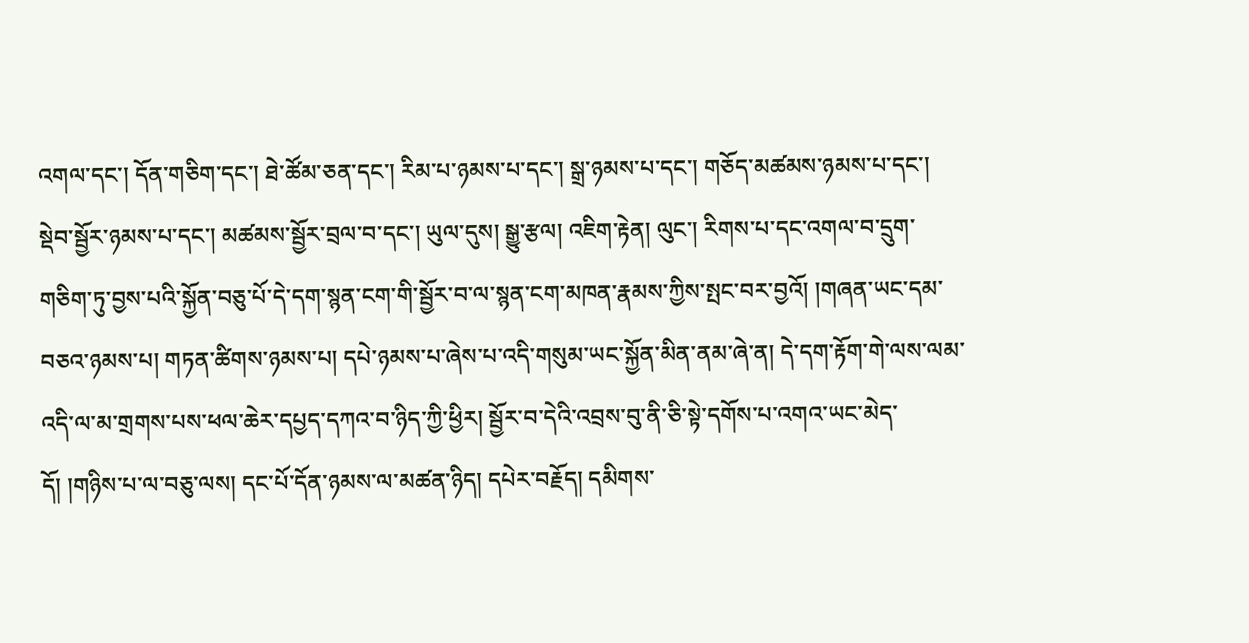འགལ་དང་། དོན་གཅིག་དང་། ཐེ་ཚོམ་ཅན་དང་། རིམ་པ་ཉམས་པ་དང་། སྒྲ་ཉམས་པ་དང་། གཅོད་མཚམས་ཉམས་པ་དང་། སྡེབ་སྦྱོར་ཉམས་པ་དང་། མཚམས་སྦྱོར་བྲལ་བ་དང་། ཡུལ་དུས། སྒྱུ་རྩལ། འཇིག་རྟེན། ལུང་། རིགས་པ་དང་འགལ་བ་དྲུག་གཅིག་ཏུ་བྱས་པའི་སྐྱོན་བཅུ་པོ་དེ་དག་སྙན་ངག་གི་སྦྱོར་བ་ལ་སྙན་ངག་མཁན་རྣམས་ཀྱིས་སྤང་བར་བྱའོ། །གཞན་ཡང་དམ་བཅའ་ཉམས་པ། གཏན་ཚིགས་ཉམས་པ། དཔེ་ཉམས་པ་ཞེས་པ་འདི་གསུམ་ཡང་སྐྱོན་མིན་ནམ་ཞེ་ན། དེ་དག་རྟོག་གེ་ལས་ལམ་འདི་ལ་མ་གྲགས་པས་ཕལ་ཆེར་དཔྱད་དཀའ་བ་ཉིད་ཀྱི་ཕྱིར། སྦྱོར་བ་དེའི་འབྲས་བུ་ནི་ཅི་སྟེ་དགོས་པ་འགའ་ཡང་མེད་དོ། །གཉིས་པ་ལ་བཅུ་ལས། དང་པོ་དོན་ཉམས་ལ་མཚན་ཉིད། དཔེར་བརྗོད། དམིགས་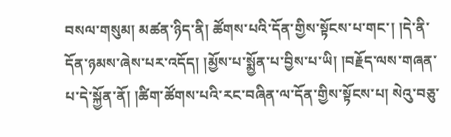བསལ་གསུམ། མཚན་ཉིད་ནི། ཚོགས་པའི་དོན་གྱིས་སྟོངས་པ་གང་། །དེ་ནི་དོན་ཉམས་ཞེས་པར་འདོད། །མྱོས་པ་སྨྱོན་པ་བྱིས་པ་ཡི། །བརྗོད་ལས་གཞན་པ་དེ་སྐྱོན་ནོ། །ཚིག་ཚོགས་པའི་རང་བཞིན་ལ་དོན་གྱིས་སྟོངས་པ། སེའུ་བཅུ་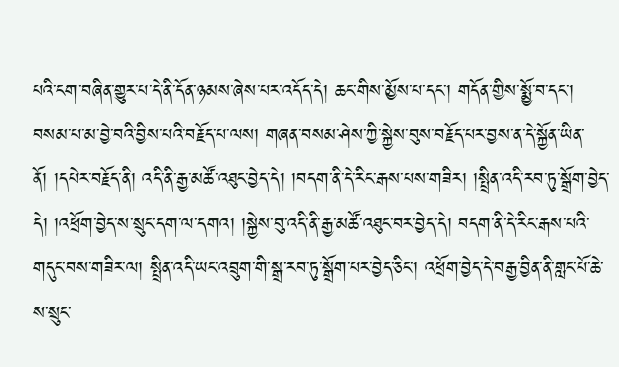པའི་ངག་བཞིན་གྱུར་པ་དེ་ནི་དོན་ཉམས་ཞེས་པར་འདོད་དེ། ཆང་གིས་མྱོས་པ་དང་། གདོན་གྱིས་སྨྱོ་བ་དང་། བསམ་པ་མ་བྱེ་བའི་བྱིས་པའི་བརྗོད་པ་ལས། གཞན་བསམ་ཤེས་ཀྱི་སྐྱེས་བུས་བརྗོད་པར་བྱས་ན་དེ་སྐྱོན་ཡིན་ནོ། །དཔེར་བརྗོད་ནི། འདི་ནི་རྒྱ་མཚོ་འཐུང་བྱེད་དེ། །བདག་ནི་དེ་རིང་རྒས་པས་གཟིར། །སྤྲིན་འདི་རབ་ཏུ་སྒྲོག་བྱེད་དེ། །འཕྲོག་བྱེད་ས་སྲུང་དག་ལ་དགའ། །སྐྱེས་བུ་འདི་ནི་རྒྱ་མཚོ་འཐུང་བར་བྱེད་དེ། བདག་ནི་དེ་རིང་རྒས་པའི་གདུང་བས་གཟིར་ལ། སྤྲིན་འདི་ཡང་འབྲུག་གི་སྒྲ་རབ་ཏུ་སྒྲོག་པར་བྱེད་ཅིང་། འཕྲོག་བྱེད་དེ་བརྒྱ་བྱིན་ནི་གླང་པོ་ཆེ་ས་སྲུང་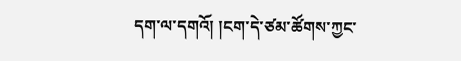དག་ལ་དགའོ། །ངག་དེ་ཙམ་ཚོགས་ཀྱང་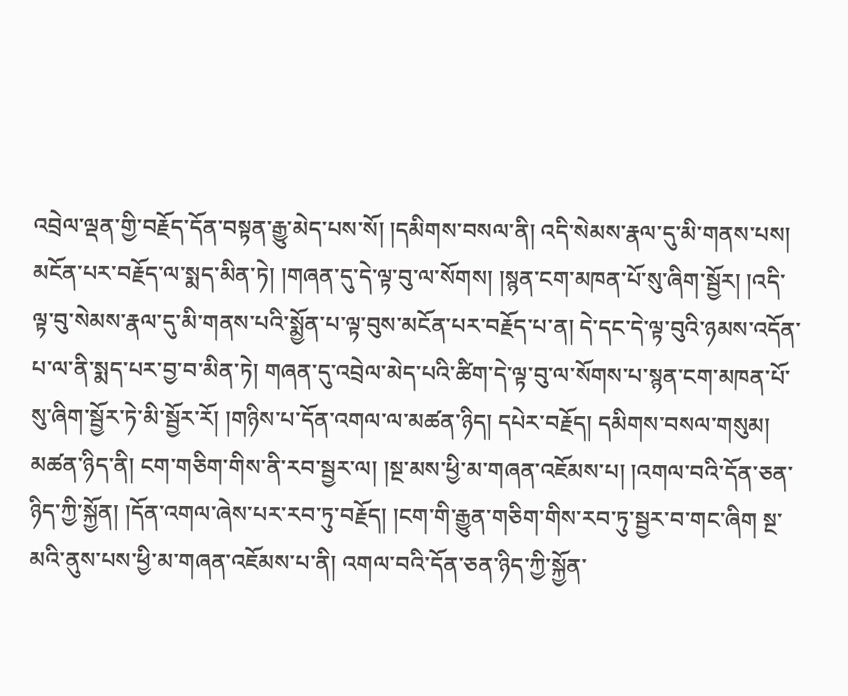འབྲེལ་ལྡན་གྱི་བརྗོད་དོན་བསྟན་རྒྱུ་མེད་པས་སོ། །དམིགས་བསལ་ནི། འདི་སེམས་རྣལ་དུ་མི་གནས་པས། མངོན་པར་བརྗོད་ལ་སྨད་མིན་ཏེ། །གཞན་དུ་དེ་ལྟ་བུ་ལ་སོགས། །སྙན་ངག་མཁན་པོ་སུ་ཞིག་སྦྱོར། །འདི་ལྟ་བུ་སེམས་རྣལ་དུ་མི་གནས་པའི་སྨྱོན་པ་ལྟ་བུས་མངོན་པར་བརྗོད་པ་ན། དེ་དང་དེ་ལྟ་བུའི་ཉམས་འདོན་པ་ལ་ནི་སྨད་པར་བྱ་བ་མིན་ཏེ། གཞན་དུ་འབྲེལ་མེད་པའི་ཚིག་དེ་ལྟ་བུ་ལ་སོགས་པ་སྙན་ངག་མཁན་པོ་སུ་ཞིག་སྦྱོར་ཏེ་མི་སྦྱོར་རོ། །གཉིས་པ་དོན་འགལ་ལ་མཚན་ཉིད། དཔེར་བརྗོད། དམིགས་བསལ་གསུམ། མཚན་ཉིད་ནི། ངག་གཅིག་གིས་ནི་རབ་སྦྱར་ལ། །སྔ་མས་ཕྱི་མ་གཞན་འཇོམས་པ། །འགལ་བའི་དོན་ཅན་ཉིད་ཀྱི་སྐྱོན། །དོན་འགལ་ཞེས་པར་རབ་ཏུ་བརྗོད། །ངག་གི་རྒྱུན་གཅིག་གིས་རབ་ཏུ་སྦྱར་བ་གང་ཞིག སྔ་མའི་ནུས་པས་ཕྱི་མ་གཞན་འཇོམས་པ་ནི། འགལ་བའི་དོན་ཅན་ཉིད་ཀྱི་སྐྱོན་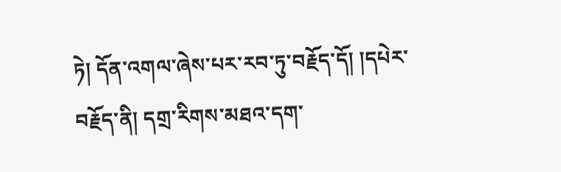ཏེ། དོན་འགལ་ཞེས་པར་རབ་ཏུ་བརྗོད་དོ། །དཔེར་བརྗོད་ནི། དགྲ་རིགས་མཐའ་དག་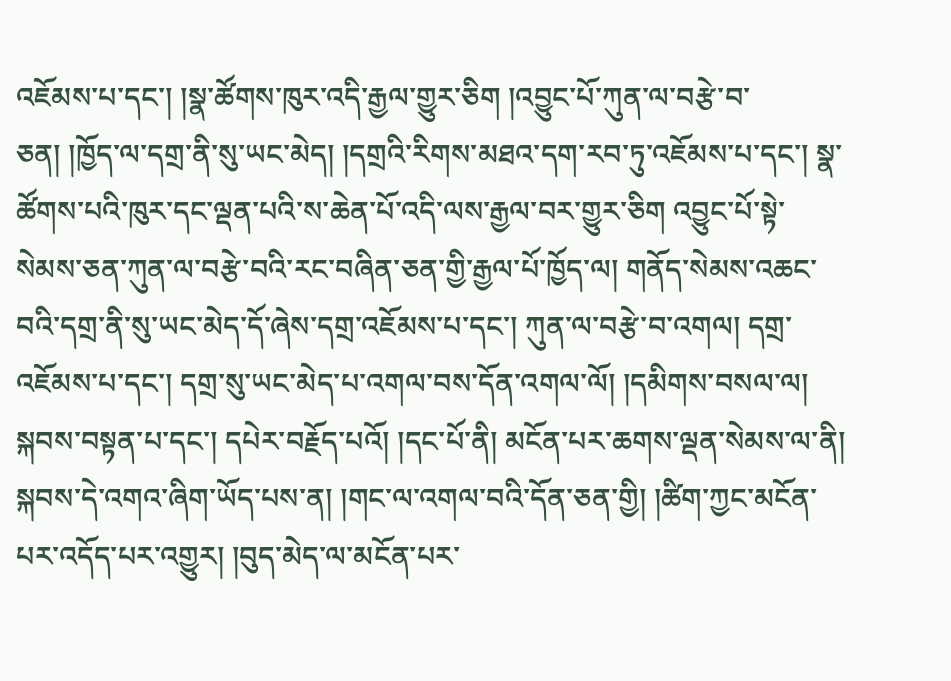འཇོམས་པ་དང་། །སྣ་ཚོགས་ཁུར་འདི་རྒྱལ་གྱུར་ཅིག །འབྱུང་པོ་ཀུན་ལ་བརྩེ་བ་ཅན། །ཁྱོད་ལ་དགྲ་ནི་སུ་ཡང་མེད། །དགྲའི་རིགས་མཐའ་དག་རབ་ཏུ་འཇོམས་པ་དང་། སྣ་ཚོགས་པའི་ཁུར་དང་ལྡན་པའི་ས་ཆེན་པོ་འདི་ལས་རྒྱལ་བར་གྱུར་ཅིག འབྱུང་པོ་སྟེ་སེམས་ཅན་ཀུན་ལ་བརྩེ་བའི་རང་བཞིན་ཅན་གྱི་རྒྱལ་པོ་ཁྱོད་ལ། གནོད་སེམས་འཆང་བའི་དགྲ་ནི་སུ་ཡང་མེད་དོ་ཞེས་དགྲ་འཇོམས་པ་དང་། ཀུན་ལ་བརྩེ་བ་འགལ། དགྲ་འཇོམས་པ་དང་། དགྲ་སུ་ཡང་མེད་པ་འགལ་བས་དོན་འགལ་ལོ། །དམིགས་བསལ་ལ། སྐབས་བསྟན་པ་དང་། དཔེར་བརྗོད་པའོ། །དང་པོ་ནི། མངོན་པར་ཆགས་ལྡན་སེམས་ལ་ནི། སྐབས་དེ་འགའ་ཞིག་ཡོད་པས་ན། །གང་ལ་འགལ་བའི་དོན་ཅན་གྱི། །ཚིག་ཀྱང་མངོན་པར་འདོད་པར་འགྱུར། །བུད་མེད་ལ་མངོན་པར་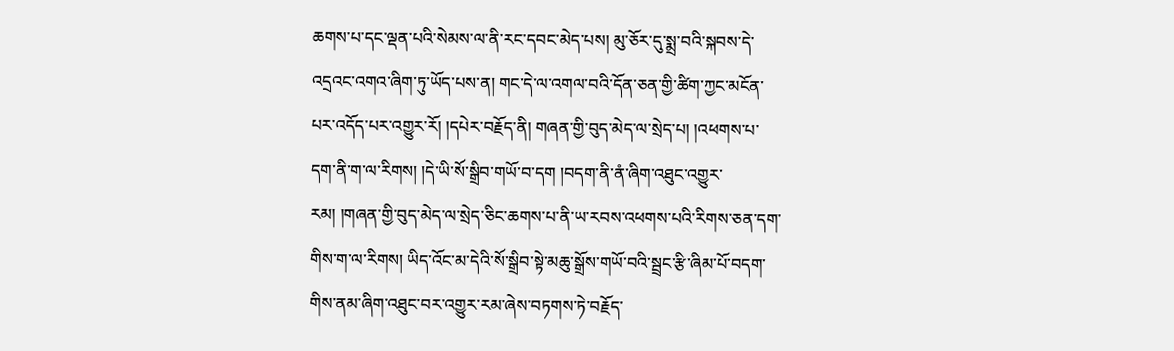ཆགས་པ་དང་ལྡན་པའི་སེམས་ལ་ནི་རང་དབང་མེད་པས། མུ་ཅོར་དུ་སྨྲ་བའི་སྐབས་དེ་འདྲའང་འགའ་ཞིག་ཏུ་ཡོད་པས་ན། གང་དེ་ལ་འགལ་བའི་དོན་ཅན་གྱི་ཚིག་ཀྱང་མངོན་པར་འདོད་པར་འགྱུར་རོ། །དཔེར་བརྗོད་ནི། གཞན་གྱི་བུད་མེད་ལ་སྲེད་པ། །འཕགས་པ་དག་ནི་ག་ལ་རིགས། །དེ་ཡི་སོ་སྒྲིབ་གཡོ་བ་དག །བདག་ནི་ནཾ་ཞིག་འཐུང་འགྱུར་རམ། །གཞན་གྱི་བུད་མེད་ལ་སྲེད་ཅིང་ཆགས་པ་ནི་ཡ་རབས་འཕགས་པའི་རིགས་ཅན་དག་གིས་ག་ལ་རིགས། ཡིད་འོང་མ་དེའི་སོ་སྒྲིབ་སྟེ་མཆུ་སྒྲོས་གཡོ་བའི་སྦྲང་རྩི་ཞིམ་པོ་བདག་གིས་ནམ་ཞིག་འཐུང་བར་འགྱུར་རམ་ཞེས་བཏགས་ཏེ་བརྗོད་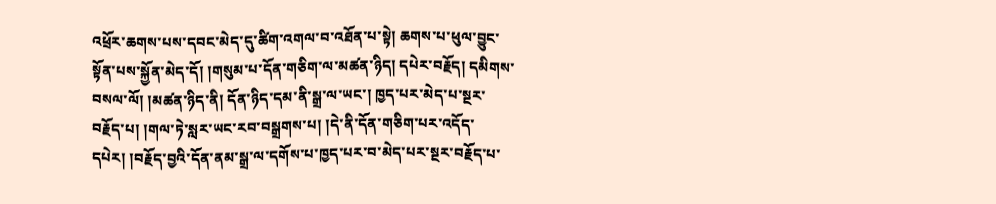འཕྲོར་ཆགས་པས་དབང་མེད་དུ་ཚིག་འགལ་བ་འཐོན་པ་སྟེ། ཆགས་པ་ཕུལ་བྱུང་སྟོན་པས་སྐྱོན་མེད་དོ། །གསུམ་པ་དོན་གཅིག་ལ་མཚན་ཉིད། དཔེར་བརྗོད། དམིགས་བསལ་ལོ། །མཚན་ཉིད་ནི། དོན་ཉིད་དམ་ནི་སྒྲ་ལ་ཡང་། ཁྱད་པར་མེད་པ་སྔར་བརྗོད་པ། །གལ་ཏེ་སླར་ཡང་རབ་བསྒྲགས་པ། །དེ་ནི་དོན་གཅིག་པར་འདོད་དཔེར། །བརྗོད་བྱའི་དོན་ནམ་སྒྲ་ལ་དགོས་པ་ཁྱད་པར་བ་མེད་པར་སྔར་བརྗོད་པ་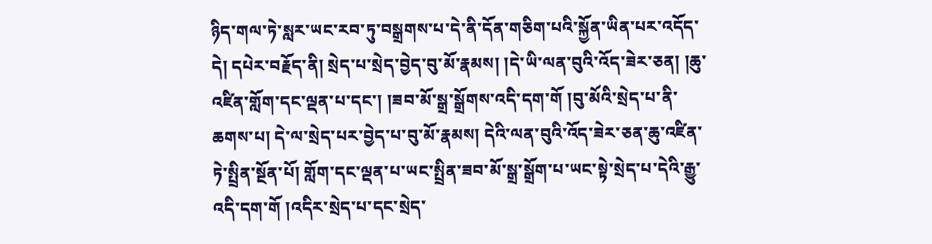ཉིད་གལ་ཏེ་སླར་ཡང་རབ་ཏུ་བསྒྲགས་པ་དེ་ནི་དོན་གཅིག་པའི་སྐྱོན་ཡིན་པར་འདོད་དེ། དཔེར་བརྗོད་ནི། སྲེད་པ་སྲེད་བྱེད་བུ་མོ་རྣམས། །དེ་ཡི་ལན་བུའི་འོད་ཟེར་ཅན། །ཆུ་འཛིན་གློག་དང་ལྡན་པ་དང་། །ཟབ་མོ་སྒྲ་སྒྲོགས་འདི་དག་གོ །བུ་མོའི་སྲེད་པ་ནི་ཆགས་པ། དེ་ལ་སྲེད་པར་བྱེད་པ་བུ་མོ་རྣམས། དེའི་ལན་བུའི་འོད་ཟེར་ཅན་ཆུ་འཛིན་ཏེ་སྤྲིན་སྔོན་པོ། གློག་དང་ལྡན་པ་ཡང་སྤྲིན་ཟབ་མོ་སྒྲ་སྒྲོག་པ་ཡང་སྟེ་སྲེད་པ་དེའི་རྒྱུ་འདི་དག་གོ །འདིར་སྲེད་པ་དང་སྲེད་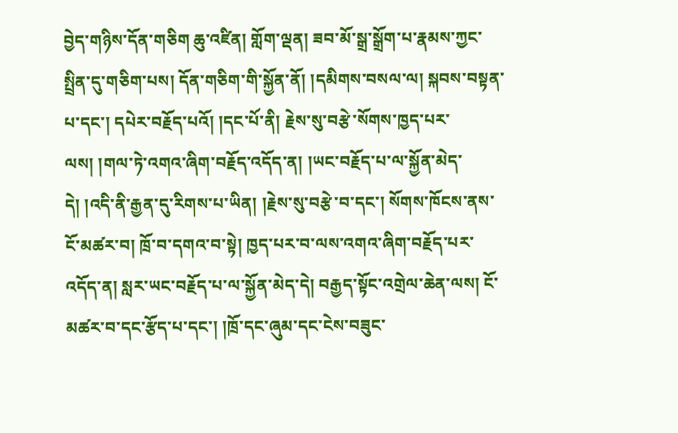བྱེད་གཉིས་དོན་གཅིག ཆུ་འཛིན། གློག་ལྡན། ཟབ་མོ་སྒྲ་སྒྲོག་པ་རྣམས་ཀྱང་སྤྲིན་དུ་གཅིག་པས། དོན་གཅིག་གི་སྐྱོན་ནོ། །དམིགས་བསལ་ལ། སྐབས་བསྟན་པ་དང་། དཔེར་བརྗོད་པའོ། །དང་པོ་ནི། རྗེས་སུ་བརྩེ་སོགས་ཁྱད་པར་ལས། །གལ་ཏེ་འགའ་ཞིག་བརྗོད་འདོད་ན། །ཡང་བརྗོད་པ་ལ་སྐྱོན་མེད་དེ། །འདི་ནི་རྒྱན་དུ་རིགས་པ་ཡིན། །རྗེས་སུ་བརྩེ་བ་དང་། སོགས་ཁོངས་ནས་ངོ་མཚར་བ། ཁྲོ་བ་དགའ་བ་སྟེ། ཁྱད་པར་བ་ལས་འགའ་ཞིག་བརྗོད་པར་འདོད་ན། སླར་ཡང་བརྗོད་པ་ལ་སྐྱོན་མེད་དེ། བརྒྱད་སྟོང་འགྲེལ་ཆེན་ལས། ངོ་མཚར་བ་དང་རྩོད་པ་དང་། །ཁྲོ་དང་ཞུམ་དང་ངེས་བཟུང་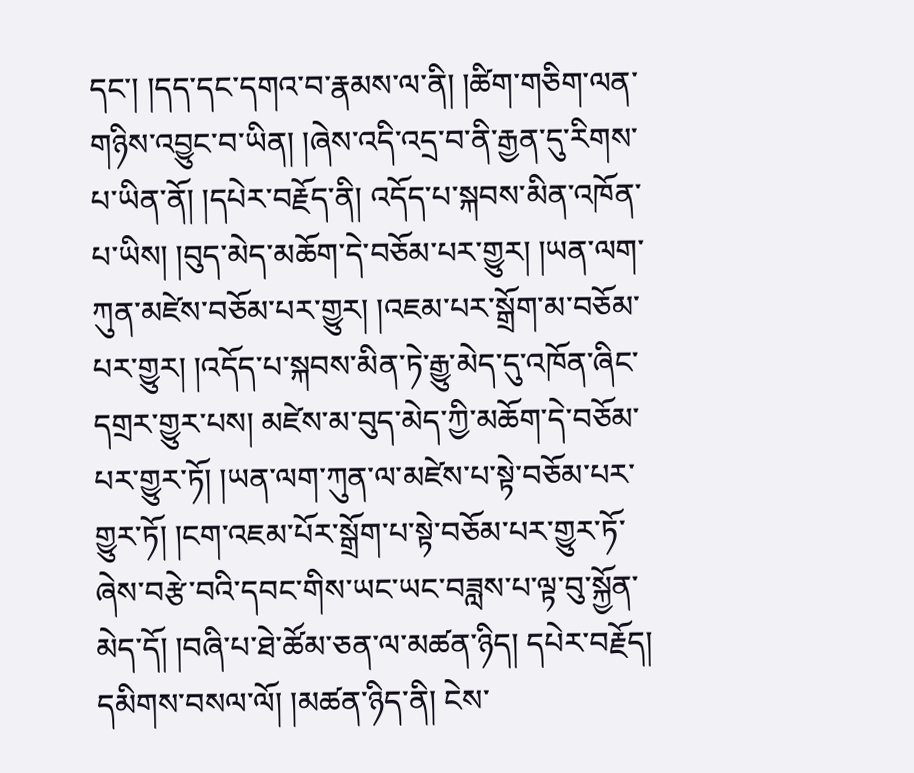དང་། །དད་དང་དགའ་བ་རྣམས་ལ་ནི། །ཚིག་གཅིག་ལན་གཉིས་འབྱུང་བ་ཡིན། །ཞེས་འདི་འདྲ་བ་ནི་རྒྱན་དུ་རིགས་པ་ཡིན་ནོ། །དཔེར་བརྗོད་ནི། འདོད་པ་སྐབས་མིན་འཁོན་པ་ཡིས། །བུད་མེད་མཆོག་དེ་བཅོམ་པར་གྱུར། །ཡན་ལག་ཀུན་མཛེས་བཅོམ་པར་གྱུར། །འཇམ་པར་སྒྲོག་མ་བཅོམ་པར་གྱུར། །འདོད་པ་སྐབས་མིན་ཏེ་རྒྱུ་མེད་དུ་འཁོན་ཞིང་དགྲར་གྱུར་པས། མཛེས་མ་བུད་མེད་ཀྱི་མཆོག་དེ་བཅོམ་པར་གྱུར་ཏོ། །ཡན་ལག་ཀུན་ལ་མཛེས་པ་སྟེ་བཅོམ་པར་གྱུར་ཏོ། །ངག་འཇམ་པོར་སྒྲོག་པ་སྟེ་བཅོམ་པར་གྱུར་ཏོ་ཞེས་བརྩེ་བའི་དབང་གིས་ཡང་ཡང་བཟླས་པ་ལྟ་བུ་སྐྱོན་མེད་དོ། །བཞི་པ་ཐེ་ཚོམ་ཅན་ལ་མཚན་ཉིད། དཔེར་བརྗོད། དམིགས་བསལ་ལོ། །མཚན་ཉིད་ནི། ངེས་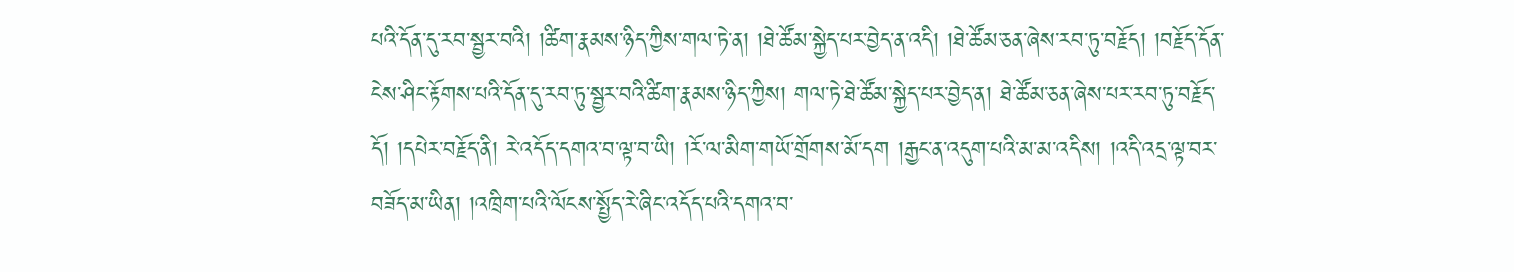པའི་དོན་དུ་རབ་སྦྱར་བའི། །ཚིག་རྣམས་ཉིད་ཀྱིས་གལ་ཏེ་ན། །ཐེ་ཚོམ་སྐྱེད་པར་བྱེད་ན་འདི། །ཐེ་ཚོམ་ཅན་ཞེས་རབ་ཏུ་བརྗོད། །བརྗོད་དོན་ངེས་ཤིང་རྟོགས་པའི་དོན་དུ་རབ་ཏུ་སྦྱར་བའི་ཚིག་རྣམས་ཉིད་ཀྱིས། གལ་ཏེ་ཐེ་ཚོམ་སྐྱེད་པར་བྱེད་ན། ཐེ་ཚོམ་ཅན་ཞེས་པར་རབ་ཏུ་བརྗོད་དོ། །དཔེར་བརྗོད་ནི། རེ་འདོད་དགའ་བ་ལྟ་བ་ཡི། །རོ་ལ་མིག་གཡོ་གྲོགས་མོ་དག །རྒྱང་ན་འདུག་པའི་མ་མ་འདིས། །འདི་འདྲ་ལྟ་བར་བཟོད་མ་ཡིན། །འཁྲིག་པའི་ལོངས་སྤྱོད་རེ་ཞིང་འདོད་པའི་དགའ་བ་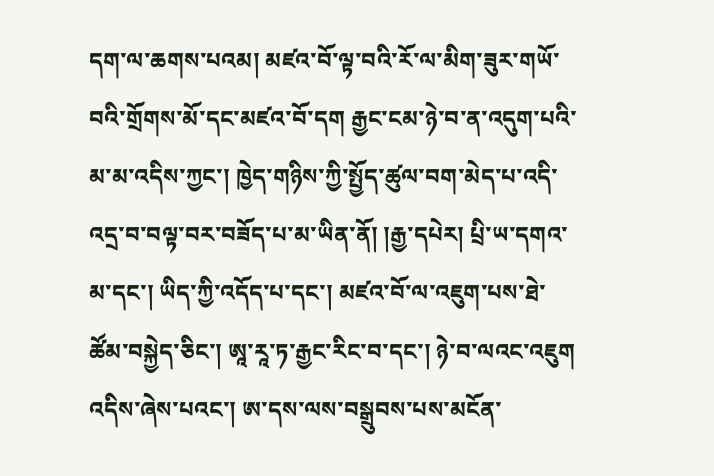དག་ལ་ཆགས་པའམ། མཛའ་བོ་ལྟ་བའི་རོ་ལ་མིག་ཟུར་གཡོ་བའི་གྲོགས་མོ་དང་མཛའ་བོ་དག རྒྱང་ངམ་ཉེ་བ་ན་འདུག་པའི་མ་མ་འདིས་ཀྱང་། ཁྱེད་གཉིས་ཀྱི་སྤྱོད་ཚུལ་བག་མེད་པ་འདི་འདྲ་བ་བལྟ་བར་བཟོད་པ་མ་ཡིན་ནོ། །རྒྱ་དཔེར། པྲི་ཡ་དགའ་མ་དང་། ཡིད་ཀྱི་འདོད་པ་དང་། མཛའ་བོ་ལ་འཇུག་པས་ཐེ་ཚོམ་བསྐྱེད་ཅིང་། ཨཱ་རཱ་ཏ་རྒྱང་རིང་བ་དང་། ཉེ་བ་ལའང་འཇུག འདིས་ཞེས་པའང་། ཨ་དས་ལས་བསྒྲུབས་པས་མངོན་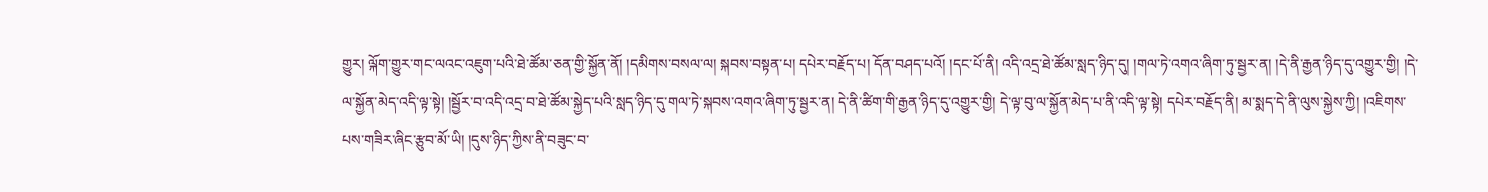གྱུར། ལྐོག་གྱུར་གང་ལའང་འཇུག་པའི་ཐེ་ཚོམ་ཅན་གྱི་སྐྱོན་ནོ། །དམིགས་བསལ་ལ། སྐབས་བསྟན་པ། དཔེར་བརྗོད་པ། དོན་བཤད་པའོ། །དང་པོ་ནི། འདི་འདྲ་ཐེ་ཚོམ་སླད་ཉིད་དུ། །གལ་ཏེ་འགའ་ཞིག་ཏུ་སྦྱར་ན། །དེ་ནི་རྒྱན་ཉིད་དུ་འགྱུར་གྱི། །དེ་ལ་སྐྱོན་མེད་འདི་ལྟ་སྟེ། །སྦྱོར་བ་འདི་འདྲ་བ་ཐེ་ཚོམ་སྐྱེད་པའི་སླད་ཉིད་དུ་གལ་ཏེ་སྐབས་འགའ་ཞིག་ཏུ་སྦྱར་ན། དེ་ནི་ཚིག་གི་རྒྱན་ཉིད་དུ་འགྱུར་གྱི། དེ་ལྟ་བུ་ལ་སྐྱོན་མེད་པ་ནི་འདི་ལྟ་སྟེ། དཔེར་བརྗོད་ནི། མ་སྨད་དེ་ནི་ལུས་སྐྱེས་ཀྱི། །འཇིགས་པས་གཟིར་ཞིང་རྩུབ་མོ་ཡི། །དུས་ཉིད་ཀྱིས་ནི་བཟུང་བ་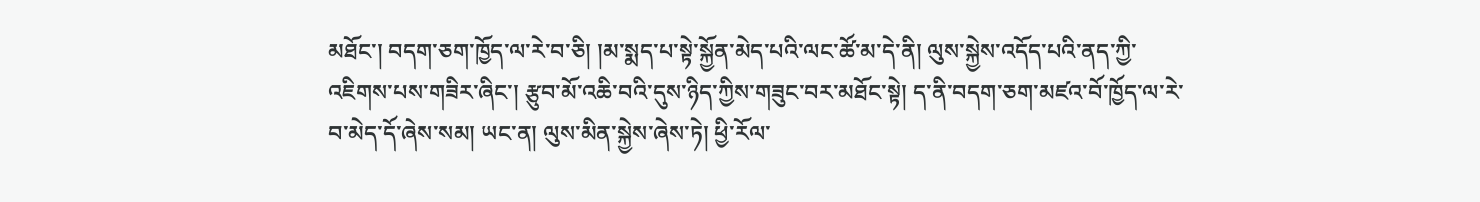མཐོང་། བདག་ཅག་ཁྱོད་ལ་རེ་བ་ཅི། །མ་སྨད་པ་སྟེ་སྐྱོན་མེད་པའི་ལང་ཚོ་མ་དེ་ནི། ལུས་སྐྱེས་འདོད་པའི་ནད་ཀྱི་འཇིགས་པས་གཟིར་ཞིང་། རྩུབ་མོ་འཆི་བའི་དུས་ཉིད་ཀྱིས་གཟུང་བར་མཐོང་སྟེ། ད་ནི་བདག་ཅག་མཛའ་བོ་ཁྱོད་ལ་རེ་བ་མེད་དོ་ཞེས་སམ། ཡང་ན། ལུས་མིན་སྐྱེས་ཞེས་ཏེ། ཕྱི་རོལ་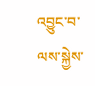འབྱུང་བ་ལས་སྐྱེས་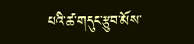པའི་ཚ་གདུང་རྩུབ་མོས་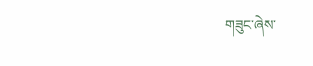གཟུང་ཞེས་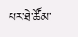པར་ཐེ་ཚོམ་